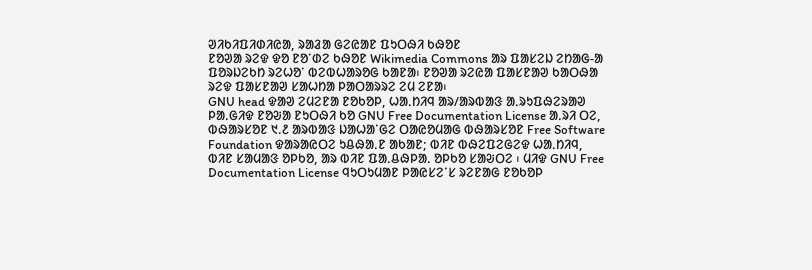ᱣᱤᱠᱤᱯᱤᱰᱤᱭᱟ, ᱨᱟᱲᱟ ᱜᱮᱭᱟᱱ ᱯᱩᱛᱷᱤ ᱠᱷᱚᱱ
ᱱᱚᱣᱟ ᱨᱮᱫ ᱫᱚ ᱱᱚᱸᱰᱮ ᱠᱷᱚᱱ Wikimedia Commons ᱟᱨ ᱯᱟᱥᱮᱡ ᱮᱴᱟᱜ-ᱟ ᱯᱚᱨᱡᱮᱠᱴ ᱨᱮᱦᱚᱸ ᱵᱮᱵᱦᱟᱨᱚᱜ ᱠᱟᱱᱟ᱾ ᱱᱚᱣᱟ ᱨᱮᱭᱟ ᱯᱟᱥᱱᱟᱣ ᱠᱟᱛᱷᱟ ᱨᱮᱫ ᱯᱟᱥᱱᱟᱣ ᱥᱟᱦᱴᱟ ᱞᱟᱛᱟᱨᱨᱮ ᱮᱢ ᱮᱱᱟ᱾
GNU head ᱫᱟᱣ ᱮᱢᱮᱱᱟ ᱱᱚᱠᱚᱞ, ᱦᱟᱹᱴᱤᱧ ᱟᱨ/ᱟᱨᱵᱟᱝ ᱟᱹᱨᱩᱯᱷᱮᱨᱟᱣ ᱞᱟᱹᱜᱤᱫ ᱱᱚᱶᱟ ᱱᱩᱛᱷᱤ ᱠᱚ GNU Free Documentation License ᱟᱹᱨᱤ ᱛᱮ, ᱵᱷᱟᱨᱥᱚᱱ ᱑.᱒ ᱟᱨᱵᱟᱝ ᱡᱟᱦᱟᱸᱜᱮ ᱛᱟᱭᱚᱢᱟᱜ ᱵᱷᱟᱨᱥᱚᱱ Free Software Foundation ᱫᱟᱨᱟᱭᱛᱮ ᱩᱪᱷᱟᱹᱱ ᱟᱠᱟᱱ; ᱵᱤᱱ ᱵᱷᱮᱯᱮᱜᱮᱫ ᱦᱟᱹᱴᱤᱧ, ᱵᱤᱱ ᱥᱟᱢᱟᱝ ᱚᱞᱠᱚ, ᱟᱨ ᱵᱤᱱ ᱯᱟᱹᱪᱷᱞᱟᱹ ᱚᱞᱠᱚ ᱥᱟᱶᱛᱮ ᱾ ᱢᱤᱫ GNU Free Documentation License ᱧᱩᱛᱩᱢᱟᱱ ᱞᱟᱭᱥᱮᱸᱥ ᱨᱮᱱᱟᱜ ᱱᱚᱠᱚᱞ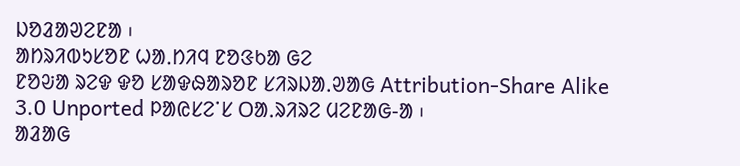ᱡᱚᱲᱟᱣᱮᱱᱟ ᱾
ᱟᱴᱨᱤᱵᱩᱥᱚᱱ ᱦᱟᱹᱴᱤᱧ ᱱᱚᱝᱠᱟ ᱜᱮ
ᱱᱚᱶᱟ ᱨᱮᱫ ᱫᱚ ᱥᱟᱫᱷᱟᱨᱚᱱ ᱥᱤᱨᱡᱟᱹᱣᱟᱜ Attribution-Share Alike 3.0 Unported ᱞᱟᱭᱥᱮᱸᱥ ᱛᱟᱹᱨᱤᱨᱮ ᱢᱮᱱᱟᱜ-ᱟ ᱾
ᱟᱲᱟᱜ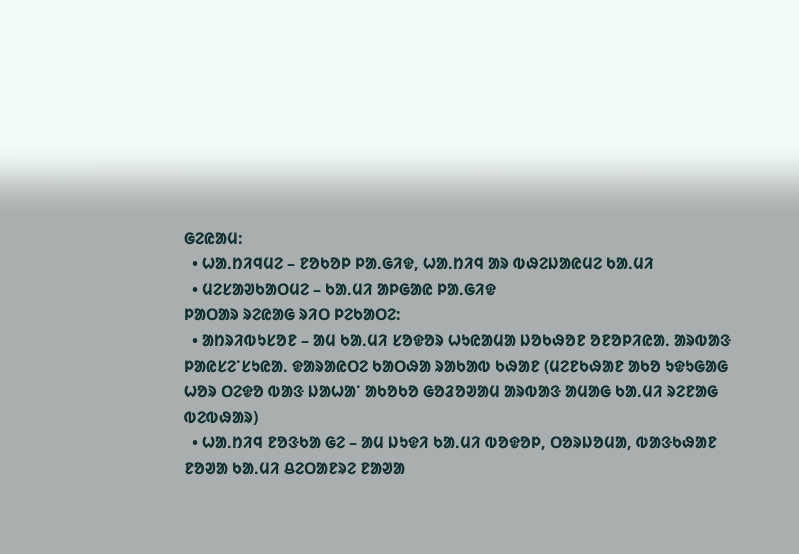ᱜᱮᱭᱟᱢ:
  • ᱦᱟᱹᱴᱤᱧᱢᱮ – ᱱᱚᱠᱚᱞ ᱞᱟᱹᱜᱤᱫ, ᱦᱟᱹᱴᱤᱧ ᱟᱨ ᱵᱷᱮᱡᱟᱭᱢᱮ ᱠᱟᱹᱢᱤ
  • ᱢᱮᱥᱟᱣᱠᱟᱛᱢᱮ – ᱠᱟᱹᱢᱤ ᱟᱞᱜᱟᱭ ᱞᱟᱹᱜᱤᱫ
ᱞᱟᱛᱟᱨ ᱨᱮᱭᱟᱜ ᱨᱤᱛ ᱞᱮᱠᱟᱛᱮ:
  • ᱟᱴᱨᱤᱵᱩᱥᱚᱱ – ᱟᱢ ᱠᱟᱹᱢᱤ ᱥᱚᱫᱚᱨ ᱦᱩᱭᱟᱢᱟ ᱡᱚᱠᱷᱚᱱ ᱚᱱᱚᱞᱤᱭᱟᱹ ᱟᱨᱵᱟᱝ ᱞᱟᱭᱥᱮᱸᱥᱩᱭᱟᱹ ᱫᱟᱨᱟᱭᱛᱮ ᱠᱟᱛᱷᱟ ᱨᱟᱠᱟᱵ ᱠᱷᱟᱱ (ᱢᱮᱱᱠᱷᱟᱱ ᱟᱠᱚ ᱩᱫᱩᱜᱟᱜ ᱦᱚᱨ ᱛᱮᱫᱚ ᱵᱟᱝ ᱡᱟᱦᱟᱸ ᱟᱠᱚᱠᱚ ᱜᱚᱲᱚᱣᱟᱢ ᱟᱨᱵᱟᱝ ᱟᱢᱟᱜ ᱠᱟᱹᱢᱤ ᱨᱮᱱᱟᱜ ᱵᱮᱵᱷᱟᱨ)
  • ᱦᱟᱹᱴᱤᱧ ᱱᱚᱝᱠᱟ ᱜᱮ – ᱟᱢ ᱡᱩᱫᱤ ᱠᱟᱹᱢᱤ ᱵᱚᱫᱚᱞ, ᱛᱚᱨᱡᱚᱢᱟ, ᱵᱟᱝᱠᱷᱟᱱ ᱱᱚᱣᱟ ᱠᱟᱹᱢᱤ ᱪᱮᱛᱟᱱᱨᱮ ᱱᱟᱣᱟ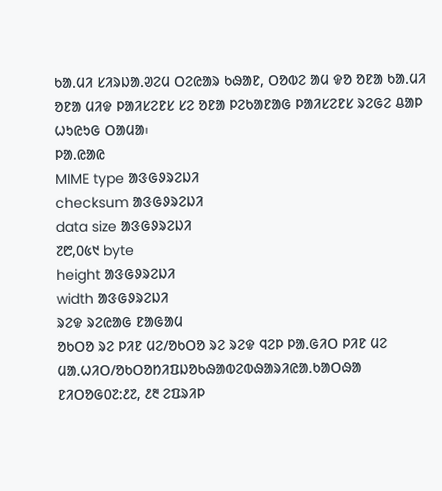ᱠᱟᱹᱢᱤ ᱥᱤᱨᱡᱟᱹᱣᱮᱢ ᱛᱮᱭᱟᱨ ᱠᱷᱟᱱ, ᱛᱚᱵᱮ ᱟᱢ ᱫᱚ ᱚᱱᱟ ᱠᱟᱹᱢᱤ ᱚᱱᱟ ᱢᱤᱫ ᱞᱟᱤᱥᱮᱱᱥ ᱥᱮ ᱚᱱᱟ ᱞᱮᱠᱟᱱᱟᱜ ᱞᱟᱤᱥᱮᱱᱥ ᱨᱮᱜᱮ ᱪᱟᱞ ᱦᱩᱭᱩᱜ ᱛᱟᱢᱟ᱾
ᱞᱟ.ᱭᱟᱭ
MIME type ᱟᱝᱜᱽᱨᱮᱡᱤ
checksum ᱟᱝᱜᱽᱨᱮᱡᱤ
data size ᱟᱝᱜᱽᱨᱮᱡᱤ
᱗᱘,᱐᱕᱑ byte
height ᱟᱝᱜᱽᱨᱮᱡᱤ
width ᱟᱝᱜᱽᱨᱮᱡᱤ
ᱨᱮᱫ ᱨᱮᱭᱟᱜ ᱱᱟᱜᱟᱢ
ᱚᱠᱛᱚ ᱨᱮ ᱞᱤᱱ ᱢᱮ/ᱚᱠᱛᱚ ᱨᱮ ᱨᱮᱫ ᱧᱮᱞ ᱞᱟᱹᱜᱤᱛ ᱞᱤᱱ ᱢᱮ
ᱢᱟᱹᱦᱤᱛ/ᱚᱠᱛᱚᱴᱤᱯᱡᱚᱠᱷᱟᱵᱮᱵᱷᱟᱨᱤᱭᱟᱹᱠᱟᱛᱷᱟ
ᱱᱤᱛᱚᱜ᱐᱗:᱒᱗, ᱒᱓ ᱮᱯᱨᱤᱞ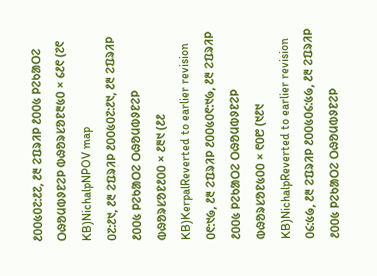᱒᱐᱐᱕᱐᱗:᱒᱗, ᱒᱓ ᱮᱯᱨᱤᱞ ᱒᱐᱐᱕ ᱞᱮᱠᱟᱛᱮ ᱛᱷᱚᱢᱵᱽᱱᱮᱞ ᱵᱷᱚᱨᱥᱚᱱ᱓᱕᱐ × ᱔᱒᱖ (᱗᱖ KB)NichalpNPOV map
᱐᱗:᱒᱑, ᱒᱓ ᱮᱯᱨᱤᱞ ᱒᱐᱐᱕᱐᱗:᱒᱑, ᱒᱓ ᱮᱯᱨᱤᱞ ᱒᱐᱐᱕ ᱞᱮᱠᱟᱛᱮ ᱛᱷᱚᱢᱵᱽᱱᱮᱞ ᱵᱷᱚᱨᱥᱚᱱ᱒᱐᱐ × ᱒᱓᱑ (᱒᱒ KB)KerpalReverted to earlier revision
᱐᱖:᱑᱙, ᱒᱓ ᱮᱯᱨᱤᱞ ᱒᱐᱐᱕᱐᱖:᱑᱙, ᱒᱓ ᱮᱯᱨᱤᱞ ᱒᱐᱐᱕ ᱞᱮᱠᱟᱛᱮ ᱛᱷᱚᱢᱵᱽᱱᱮᱞ ᱵᱷᱚᱨᱥᱚᱱ᱕᱐᱐ × ᱖᱐᱘ (᱑᱒᱑ KB)NichalpReverted to earlier revision
᱐᱔:᱕᱙, ᱒᱓ ᱮᱯᱨᱤᱞ ᱒᱐᱐᱕᱐᱔:᱕᱙, ᱒᱓ ᱮᱯᱨᱤᱞ ᱒᱐᱐᱕ ᱞᱮᱠᱟᱛᱮ ᱛᱷᱚᱢᱵᱽᱱᱮᱞ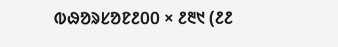ᱵᱷᱚᱨᱥᱚᱱ᱒᱐᱐ × ᱒᱓᱑ (᱒᱒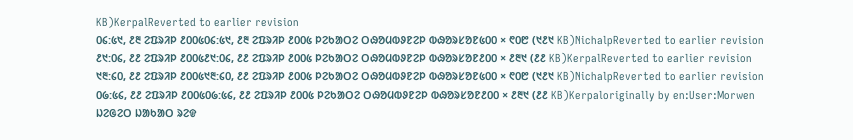KB)KerpalReverted to earlier revision
᱐᱔:᱕᱑, ᱒᱓ ᱮᱯᱨᱤᱞ ᱒᱐᱐᱕᱐᱔:᱕᱑, ᱒᱓ ᱮᱯᱨᱤᱞ ᱒᱐᱐᱕ ᱞᱮᱠᱟᱛᱮ ᱛᱷᱚᱢᱵᱽᱱᱮᱞ ᱵᱷᱚᱨᱥᱚᱱ᱕᱐᱐ × ᱖᱐᱘ (᱑᱒᱑ KB)NichalpReverted to earlier revision
᱒᱑:᱐᱔, ᱒᱒ ᱮᱯᱨᱤᱞ ᱒᱐᱐᱕᱒᱑:᱐᱔, ᱒᱒ ᱮᱯᱨᱤᱞ ᱒᱐᱐᱕ ᱞᱮᱠᱟᱛᱮ ᱛᱷᱚᱢᱵᱽᱱᱮᱞ ᱵᱷᱚᱨᱥᱚᱱ᱒᱐᱐ × ᱒᱓᱑ (᱒᱒ KB)KerpalReverted to earlier revision
᱑᱓:᱔᱐, ᱒᱒ ᱮᱯᱨᱤᱞ ᱒᱐᱐᱕᱑᱓:᱔᱐, ᱒᱒ ᱮᱯᱨᱤᱞ ᱒᱐᱐᱕ ᱞᱮᱠᱟᱛᱮ ᱛᱷᱚᱢᱵᱽᱱᱮᱞ ᱵᱷᱚᱨᱥᱚᱱ᱕᱐᱐ × ᱖᱐᱘ (᱑᱒᱑ KB)NichalpReverted to earlier revision
᱐᱙:᱕᱔, ᱒᱒ ᱮᱯᱨᱤᱞ ᱒᱐᱐᱕᱐᱙:᱕᱔, ᱒᱒ ᱮᱯᱨᱤᱞ ᱒᱐᱐᱕ ᱞᱮᱠᱟᱛᱮ ᱛᱷᱚᱢᱵᱽᱱᱮᱞ ᱵᱷᱚᱨᱥᱚᱱ᱒᱐᱐ × ᱒᱓᱑ (᱒᱒ KB)Kerpaloriginally by en:User:Morwen
ᱡᱮᱜᱮᱛ ᱡᱟᱠᱟᱛ ᱨᱮᱫ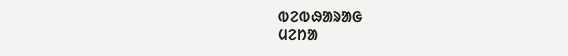ᱵᱮᱵᱷᱟᱨᱟᱜ
ᱢᱮᱴᱟ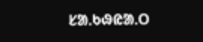ᱥᱟᱹᱠᱷᱭᱟᱹᱛ